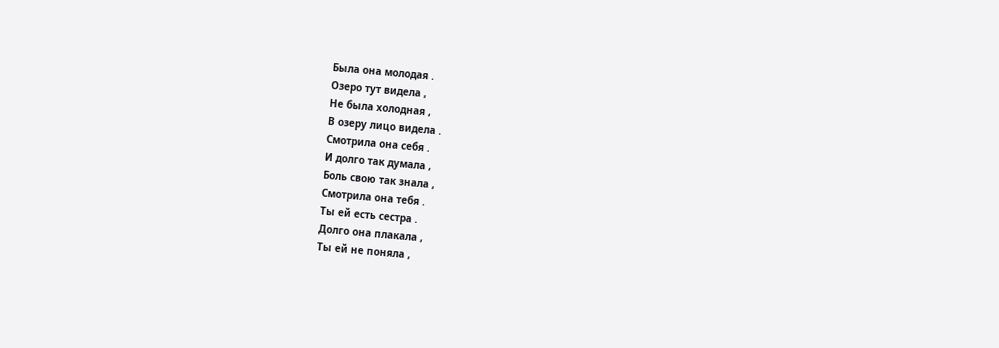Была она молодая .
Озеро тут видела ,
Не была холодная ,
В озеру лицо видела .
Смотрила она себя .
И долго так думала ,
Боль свою так знала ,
Смотрила она тебя .
Ты ей есть сестра .
Долго она плакала ,
Ты ей не поняла ,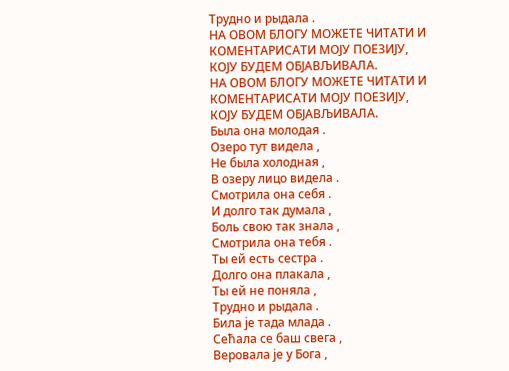Трудно и рыдала .
НА ОВОМ БЛОГУ МОЖЕТЕ ЧИТАТИ И КОМЕНТАРИСАТИ МОЈУ ПОЕЗИЈУ, КОЈУ БУДЕМ ОБЈАВЉИВАЛА.
НА ОВОМ БЛОГУ МОЖЕТЕ ЧИТАТИ И КОМЕНТАРИСАТИ МОЈУ ПОЕЗИЈУ, КОЈУ БУДЕМ ОБЈАВЉИВАЛА.
Была она молодая .
Озеро тут видела ,
Не была холодная ,
В озеру лицо видела .
Смотрила она себя .
И долго так думала ,
Боль свою так знала ,
Смотрила она тебя .
Ты ей есть сестра .
Долго она плакала ,
Ты ей не поняла ,
Трудно и рыдала .
Била је тада млада .
Сећала се баш свега ,
Веровала је у Бога ,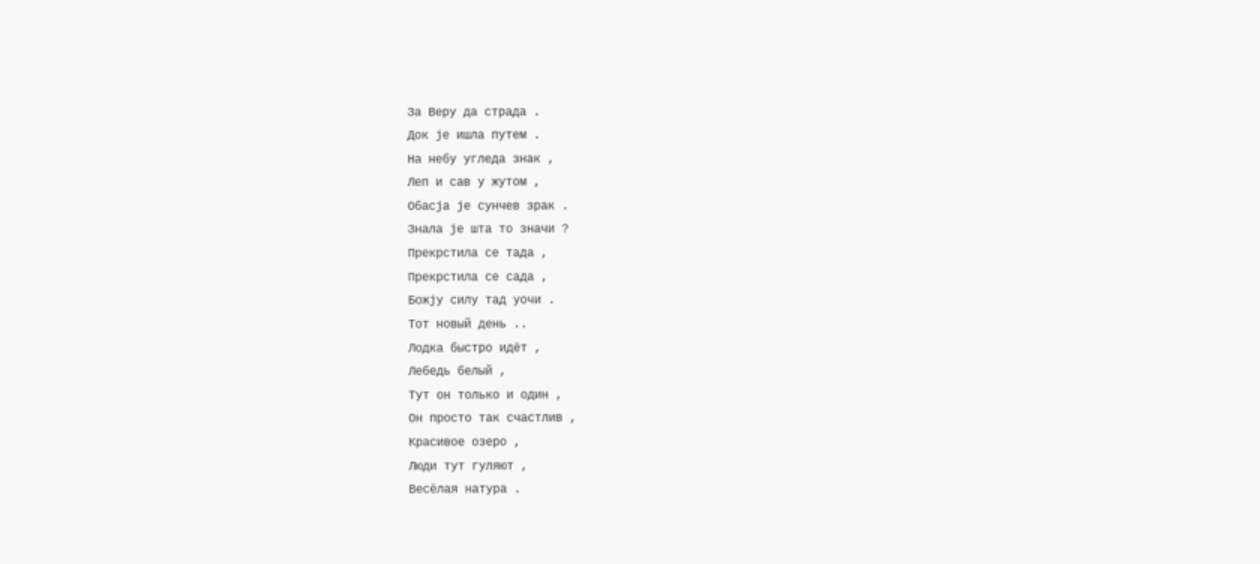За Веру да страда .
Док је ишла путем .
На небу угледа знак ,
Леп и сав у жутом ,
Обасја је сунчев зрак .
Знала је шта то значи ?
Прекрстила се тада ,
Прекрстила се сада ,
Божју силу тад уочи .
Тот новый день ..
Лодка быстро идёт ,
Лебедь белый ,
Тут он только и один ,
Он просто так счастлив ,
Красивое озеро ,
Люди тут гуляют ,
Весёлая натура .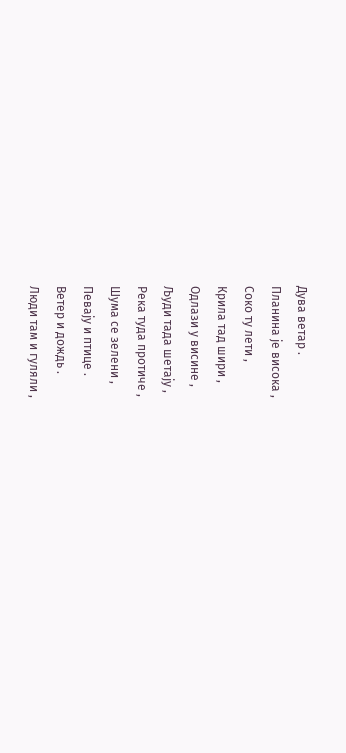Дува ветар .
Планина је висока ,
Соко ту лети ,
Крила тад шири ,
Одлази у висине ,
Људи тада шетају ,
Река туда протиче ,
Шума се зелени ,
Певају и птице .
Ветер и дождь .
Люди там и гуляли ,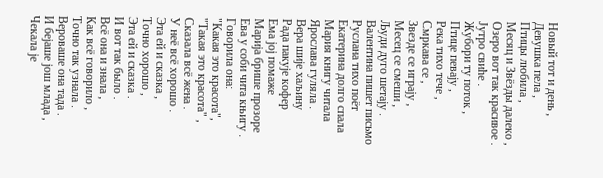Новый тот и день ,
Девушка пела ,
Птицы любила ,
Месяц и Звёзды далеко ,
Озеро вот так красивое .
Јутро свиће .
Жубори ту поток ,
Птице певају ,
Река тихо тече ,
Смркава се ,
Звезде се играју ,
Месец се смеши ,
Људи дуго шетају .
Валентина пишет письмо
Руслана тихо поёт
Екатерина долго спала
Мария книгу читала
Ярослава гуляла .
Вера шије хаљину
Рада пакује кофер
Ема јој помаже
Марија брише прозоре
Ева у соби чита књигу .
Говорила она:
"Какая это красота",
"Такая это красота" ,
Сказала всё жена .
У неё всё хорошо .
Эта ей и сказка ,
Точно хорошо ,
Эта ей и сказка .
И вот так было .
Всё она и знала ,
Как всё говорило ,
Точно так узнала .
Вероваше она тада .
И бејаше још млада ,
Чекала је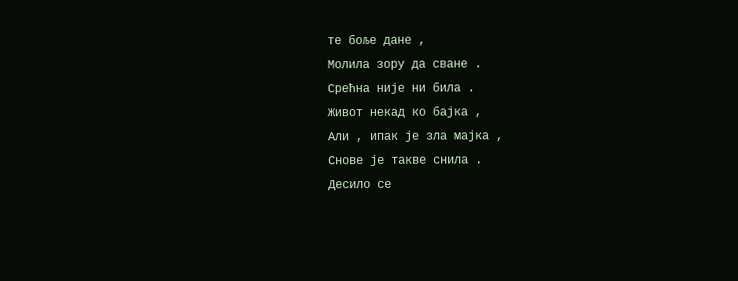те боље дане ,
Молила зору да сване .
Срећна није ни била .
Живот некад ко бајка ,
Али , ипак је зла мајка ,
Снове је такве снила .
Десило се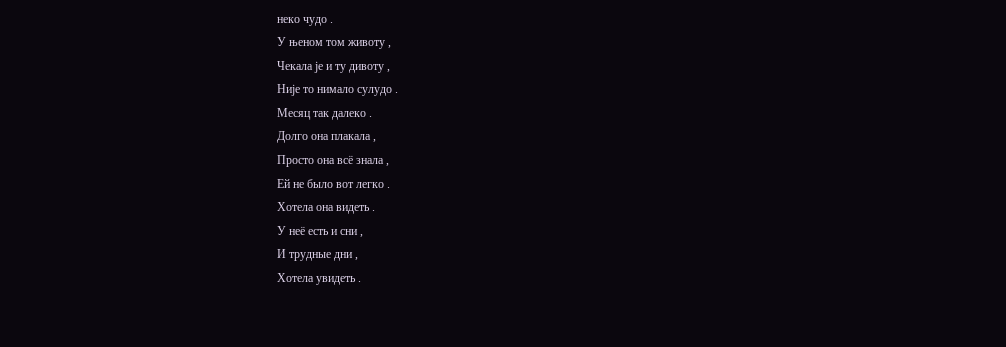неко чудо .
У њеном том животу ,
Чекала је и ту дивоту ,
Није то нимало сулудо .
Месяц так далеко .
Долго она плакала ,
Просто она всё знала ,
Ей не было вот легко .
Хотела она видеть .
У неё есть и сни ,
И трудные дни ,
Хотела увидеть .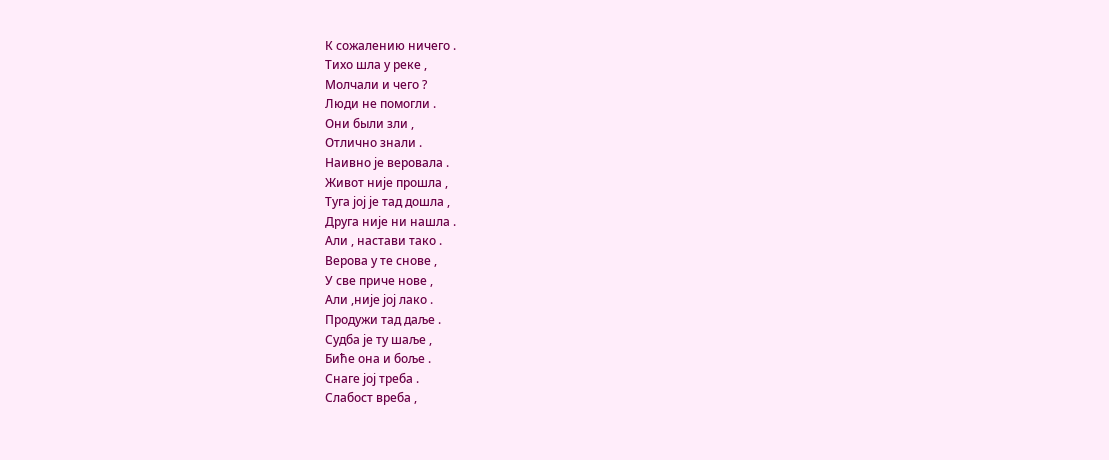К сожалению ничего .
Тихо шла у реке ,
Молчали и чего ?
Люди не помогли .
Они были зли ,
Отлично знали .
Наивно је веровала .
Живот није прошла ,
Туга јој је тад дошла ,
Друга није ни нашла .
Али , настави тако .
Верова у те снове ,
У све приче нове ,
Али ,није јој лако .
Продужи тад даље .
Судба је ту шаље ,
Биће она и боље .
Снаге јој треба .
Слабост вреба ,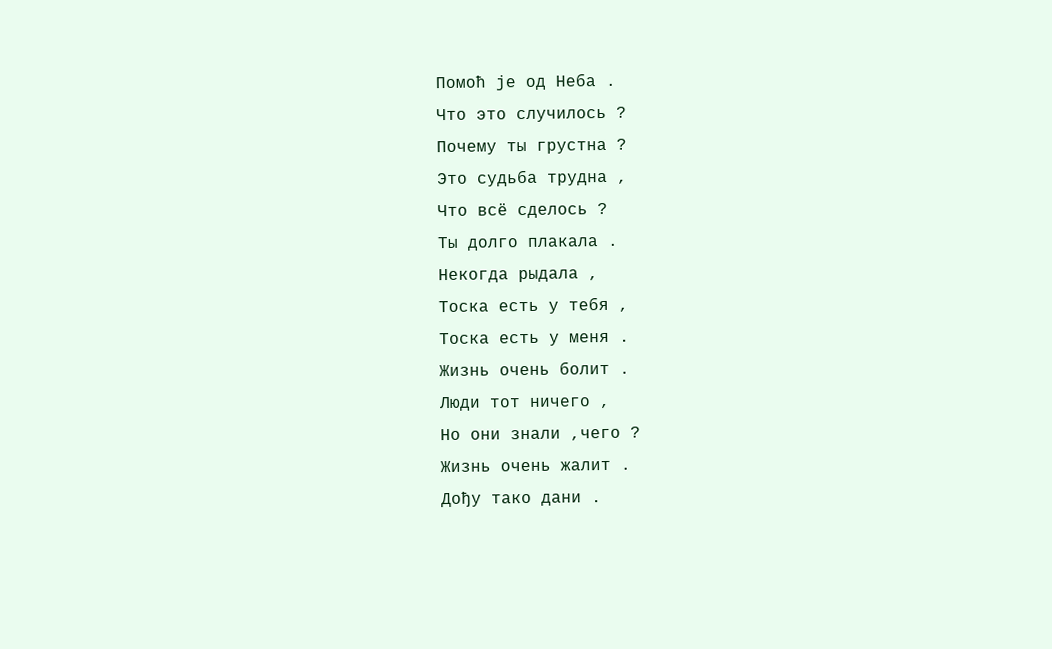Помоћ је од Неба .
Что это случилось ?
Почему ты грустна ?
Это судьба трудна ,
Что всё сделось ?
Ты долго плакала .
Некогда рыдала ,
Тоска есть у тебя ,
Тоска есть у меня .
Жизнь очень болит .
Люди тот ничего ,
Но они знали ,чего ?
Жизнь очень жалит .
Дођу тако дани .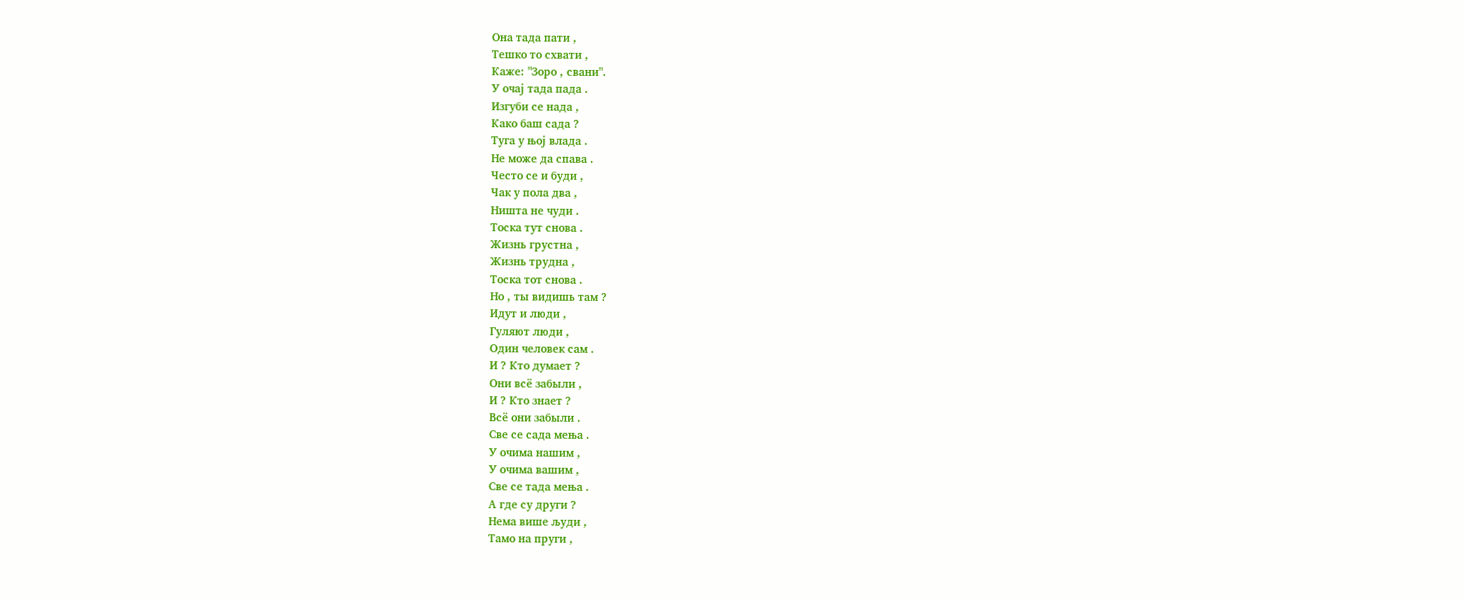Она тада пати ,
Тешко то схвати ,
Каже: "Зоро , свани".
У очај тада пада .
Изгуби се нада ,
Како баш сада ?
Туга у њој влада .
Не може да спава .
Често се и буди ,
Чак у пола два ,
Ништа не чуди .
Тоска тут снова .
Жизнь грустна ,
Жизнь трудна ,
Тоска тот снова .
Но , ты видишь там ?
Идут и люди ,
Гуляют люди ,
Один человек сам .
И ? Кто думает ?
Они всё забыли ,
И ? Кто знает ?
Всё они забыли .
Све се сада мења .
У очима нашим ,
У очима вашим ,
Све се тада мења .
А где су други ?
Нема више људи ,
Тамо на пруги ,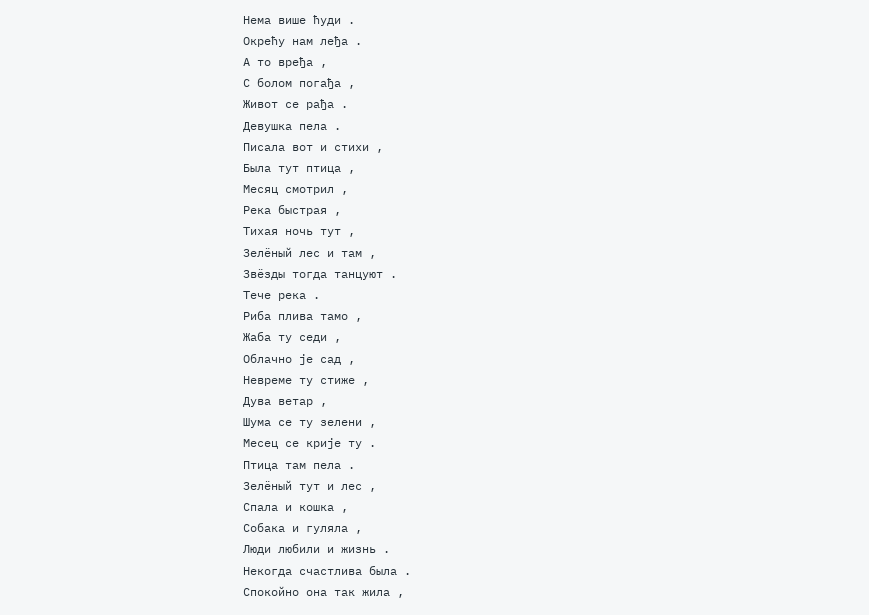Нема више ћуди .
Окрећу нам леђа .
А то вређа ,
С болом погађа ,
Живот се рађа .
Девушка пела .
Писала вот и стихи ,
Была тут птица ,
Месяц смотрил ,
Река быстрая ,
Тихая ночь тут ,
Зелёный лес и там ,
Звёзды тогда танцуют .
Тече река .
Риба плива тамо ,
Жаба ту седи ,
Облачно је сад ,
Невреме ту стиже ,
Дува ветар ,
Шума се ту зелени ,
Месец се крије ту .
Птица там пела .
Зелёный тут и лес ,
Спала и кошка ,
Собака и гуляла ,
Люди любили и жизнь .
Некогда счастлива была .
Спокойно она так жила ,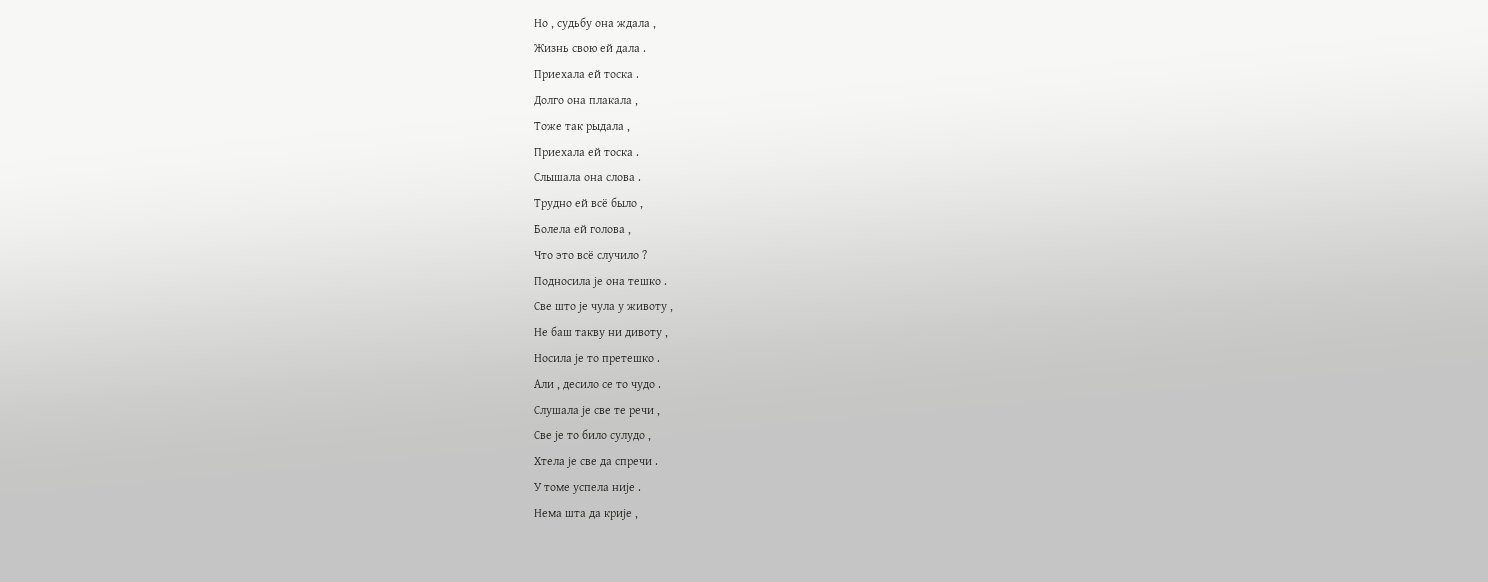Но , судьбу она ждала ,
Жизнь свою ей дала .
Приехала ей тоска .
Долго она плакала ,
Тоже так рыдала ,
Приехала ей тоска .
Слышала она слова .
Трудно ей всё было ,
Болела ей голова ,
Что это всё случило ?
Подносила је она тешко .
Све што је чула у животу ,
Не баш такву ни дивоту ,
Носила је то претешко .
Али , десило се то чудо .
Слушала је све те речи ,
Све је то било сулудо ,
Хтела је све да спречи .
У томе успела није .
Нема шта да крије ,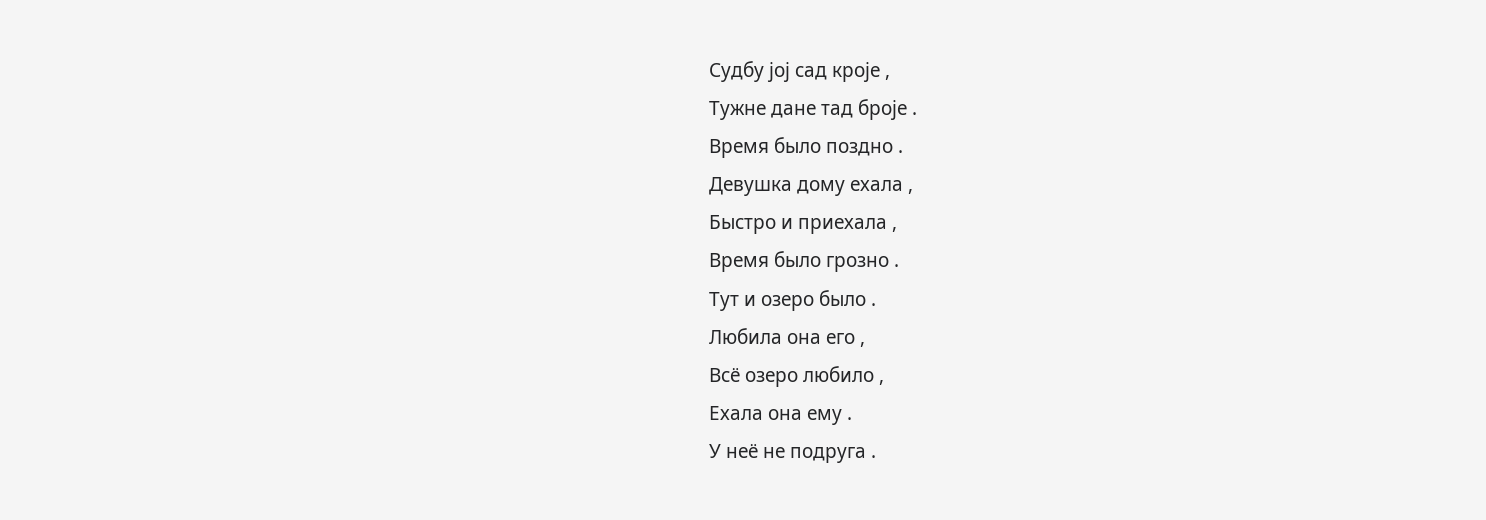Судбу јој сад кроје ,
Тужне дане тад броје .
Время было поздно .
Девушка дому ехала ,
Быстро и приехала ,
Время было грозно .
Тут и озеро было .
Любила она его ,
Всё озеро любило ,
Ехала она ему .
У неё не подруга .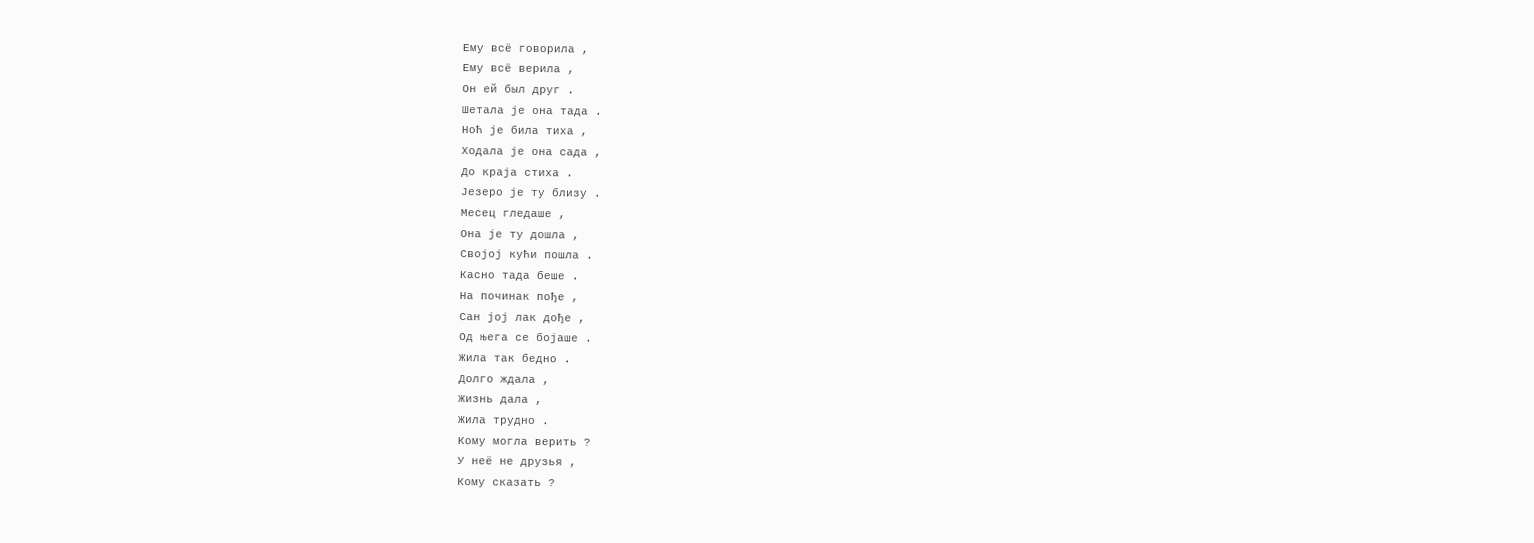Ему всё говорила ,
Ему всё верила ,
Он ей был друг .
Шетала је она тада .
Ноћ је била тиха ,
Ходала је она сада ,
До краја стиха .
Језеро је ту близу .
Месец гледаше ,
Она је ту дошла ,
Својој кући пошла .
Касно тада беше .
На починак пође ,
Сан јој лак дође ,
Од њега се бојаше .
Жила так бедно .
Долго ждала ,
Жизнь дала ,
Жила трудно .
Кому могла верить ?
У неё не друзья ,
Кому сказать ?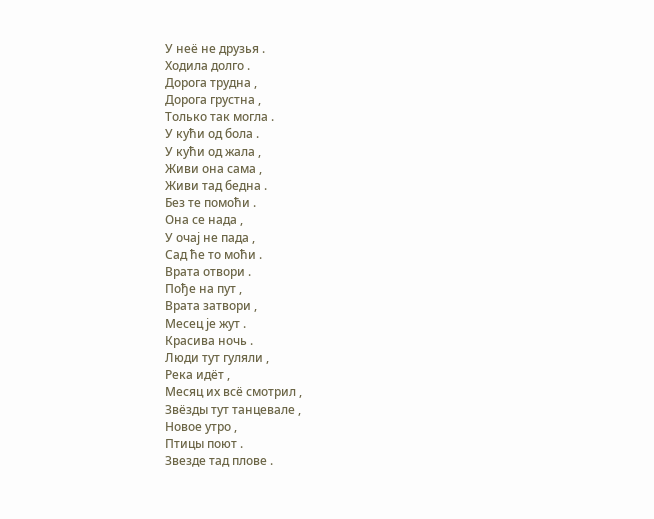У неё не друзья .
Ходила долго .
Дорога трудна ,
Дорога грустна ,
Только так могла .
У кући од бола .
У кући од жала ,
Живи она сама ,
Живи тад бедна .
Без те помоћи .
Она се нада ,
У очај не пада ,
Сад ће то моћи .
Врата отвори .
Пође на пут ,
Врата затвори ,
Месец је жут .
Красива ночь .
Люди тут гуляли ,
Река идёт ,
Месяц их всё смотрил ,
Звёзды тут танцевале ,
Новое утро ,
Птицы поют .
Звезде тад плове .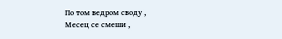По том ведром своду ,
Месец се смеши ,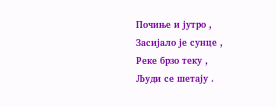Почиње и јутро ,
Засијало је сунце ,
Реке брзо теку ,
Људи се шетају .